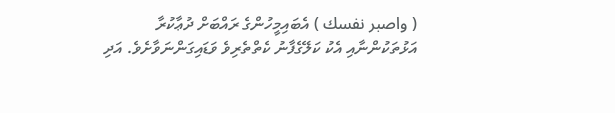( واصبر نفسك ) އެބައިމީހުންގެ ރައްބަށް ދުޢާކުރާ އަޅުތަކުންނާއި އެކު ކަލޭގެފާނު ކެތްތެރިވެ ވަޑައިގަންނަވާށެވެ. އަދި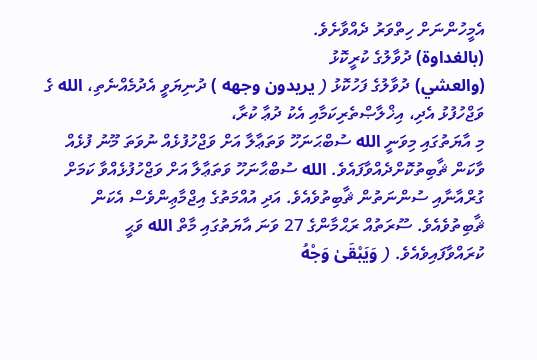އެމީހުންނަށް ހިތްވަރު ދެއްވާށެވެ.
(بالغداوة) ދުވާލުގެ ކުރީކޮޅު
(والعشي) ދުވާލުގެ ފަހުކޮޅު ( يريدون وجهه ) ދުނިޔަވީ އެދުމެއްނެތި، الله ގެ ވަޖްހުފުޅު އެދި، އިޚްލާޞްތެރިކަމާއި އެކު ދުޢާ ކުރާ،
މި އާޔަތުގައި މިވަނީ الله ސުބްޙަނަހޫ ވަތަޢާލާ އަށް ވަޖްހުފުޅެއް ނުވަތަ މޫނު ފުޅެއް ވާކަން ޘާބިތުކޮށްދެއްވާފައެވެ. الله ސުބްޙާނަހޫ ވަތަޢާލާ އަށް ވަޖްހުފުޅެއްވާ ކަމަށް ގުރްއާނާއި ސުންނަތުން ޘާބިތުވެއެވެ. އަދި އުއްމަތުގެ އިޖްމާޢިންވެސް އެކަން ޘާބިތުވެއެވެ. ސޫރަތުއް ރަޙްމާންގެ 27 ވަނަ އާޔަތުގައި މާތް الله ވަޙީ ކުރައްވާފައިވެއެވެ. ( وَيَبْقَىٰ وَجْهُ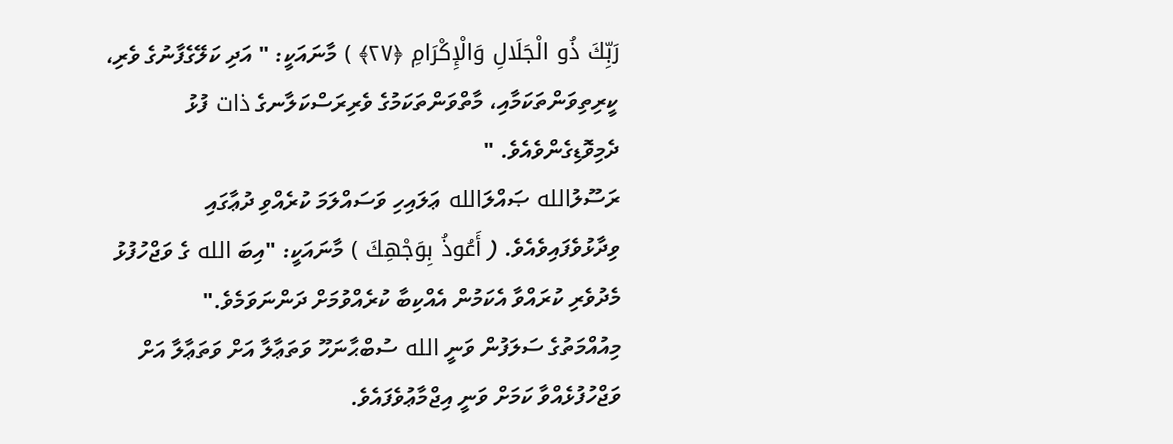رَبِّكَ ذُو الْجَلَالِ وَالْإِكْرَامِ ﴿٢٧﴾ ) މާނައަކީ: " އަދި ކަލޭގެފާނުގެ ވެރި، ކީރިތިވަންތަކަމާއި، މާތްވަންތަކަމުގެ ވެރިރަސްކަލާނގެ ذات ފުޅު ދެމިވޮޑިގެންވެއެވެ. "
ރަސޫލުالله ޞައްލަالله ޢަލައިހި ވަސައްލަމަ ކުރެއްވި ދުޢާގައި ވިދާޅުވެފައިވެއެވެ. ( أَعُوذُ بِوَجْهِكَ ) މާނައަކީ: "އިބަ الله ގެ ވަޖްހުފުޅު މެދުވެރި ކުރައްވާ އެކަމުން އެއްކިބާ ކުރެއްވުމަށް ދަންނަވަމެވެ."
މިއުއްމަތުގެ ސަލަފުން ވަނީ الله ސުބްޙާނަހޫ ވަތަޢާލާ އަށް ވަތަޢާލާ އަށް ވަޖްހުފުޅެއްވާ ކަމަށް ވަނީ އިޖްމާޢުވެފައެވެ.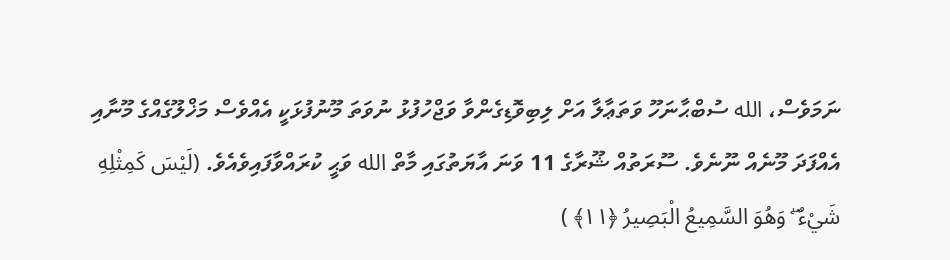ނަމަވެސް، الله ސުބްޙާނަހޫ ވަތަޢާލާ އަށް ލިބިވޮޑިގެންވާ ވަޖްހުފުޅު ނުވަތަ މޫނުފުޅަކީ އެއްވެސް މަޚްލޫގެއްގެ މޫނާއި އެއްފަދަ މޫނެއް ނޫނެވެ. ސޫރަތުއް ޝޫރާގެ 11 ވަނަ އާޔަތުގައި މާތް الله ވަޙީ ކުރައްވާފައިވެއެވެ. (لَيْسَ كَمِثْلِهِ شَيْءٌ ۖ وَهُوَ السَّمِيعُ الْبَصِيرُ ﴿١١﴾ )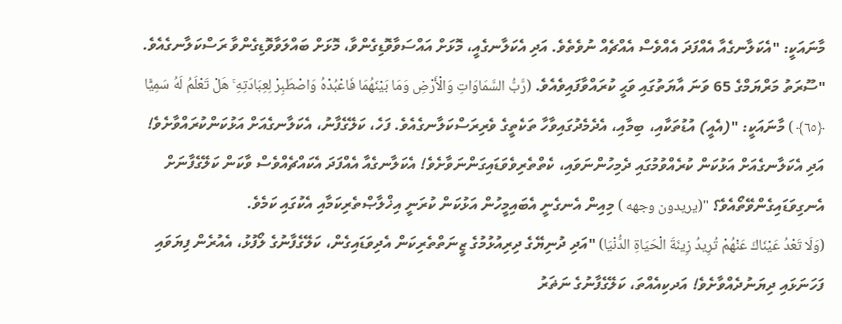މާނައަކީ: "އެކަލާނގެއާ އެއްފަދަ އެއްވެސް އެއްޗެއް ނުވެތެވެ. އަދި އެކަލާނގެއީ، މޮޅަށް އައްސަވާވޮޑިގެންވާ، މޮޅަށް ބައްލަވާވޮޑިގެންވާ ރަސްކަލާނގެއެވެ. "ސޫރަތު މަރްޔަމްގެ 65 ވަނަ އާޔަތުގައި ވަޙީ ކުރައްވާފައިވެއެވެ. (رَّبُّ السَّمَاوَاتِ وَالْأَرْضِ وَمَا بَيْنَهُمَا فَاعْبُدْهُ وَاصْطَبِرْ لِعِبَادَتِهِ ۚ هَلْ تَعْلَمُ لَهُ سَمِيًّا ﴿٦٥﴾ ) މާނައަކީ: "(އެއީ) އުޑުތަކާއި، ބިމާއި، އެދެމެދުގައިވާހާ ތަކެތީގެ ވެރިރަސްކަލާނގެއެވެ. ފަހެ، ކަލޭގެފާނު، އެކަލާނގެއަށް އަޅުކަންކުރައްވާށެވެ! އަދި އެކަލާނގެއަށް އަޅުކަން ކުރެއްވުމުގައި ދެމިހުންނަވައި، ކެތްތެރިވެވަޑައިގަންނަވާށެވެ! އެކަލާނގެއާ އެއްފަދަ އެކައްޗެއްވެސް ވާކަން ކަލޭގެފާނަށް އެނގިވަޑައިގެންވޭތޯއެވެ؟ "(يريدون وجهه ) މިއިން އެނގެނީ އެބައިމީހުން އަޅުކަން ކުރަނީ އިޚްލާޞްތެރިކަމާއި އެކުގައި ކަމެވެ.
(وَلَا تَعْدُ عَيْنَاكَ عَنْهُمْ تُرِيدُ زِينَةَ الْحَيَاةِ الدُّنْيَا) "އަދި ދުނިޔޭގެ ދިރިއުޅުމުގެ ޒީނަތްތެރިކަން އެދިވަޑައިގެން، ކަލޭގެފާނުގެ ލޯފުޅު، އެއުރެން ފިޔަވައި ފަހަނަޅައި ދިޔަނުދެއްވާށެވެ! އަދކިއެއްތަ، ކަލޭގެފާނުގެ ނަޡަރު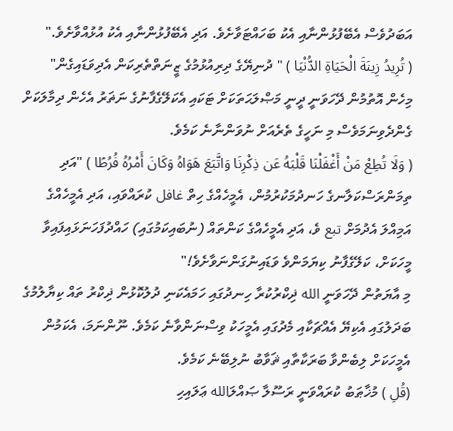އަބަދުވެސް އެބޭފުޅުންނާއި އެކު ބަހައްޓަވާށެވެ. އަދި އެބޭފުޅުންނާއި އެކު އުޅުއްވާށެވެ."
( تُرِيدُ زِينَةَ الْحَيَاةِ الدُّنْيَا ) " ދުނިޔޭގެ ދިރިއުޅުމުގެ ޒީނަތްތެރިކަން އެދިވަޑައިގެން" މިހެން އޮތުމުން ދޭހަވަނީ ދީނީ މަޞްލަޙަތަކަށް ޓަކައި އެކަލޭގެފާނުގެ ނަޡަރު އެހެން ދިމާލަކަށް ގެންދެވިނަމަވެސް މި ނަހީގެ ތެރެއަށް ނުވަންނާނެ ކަމެވެ.
( وَلَا تُطِعْ مَنْ أَغْفَلْنَا قَلْبَهُ عَن ذِكْرِنَا وَاتَّبَعَ هَوَاهُ وَكَانَ أَمْرُهُ فُرُطًا ) "އަދި ތިމަންރަސްކަލާނގެ ހަނދުމަކުރުމުން، އެމީހެއްގެ ހިތް غافل ކުރައްވައި، އަދި އެމީހެއްގެ އަމިއްލަ އެދުމަށް تبع ވެ، އަދި އެމީހެއްގެ ކަންތައް (ނުބައިކަމުގައި) ހައްދުފަހަނަޅައިފައިވާ މީހަކަށް، ކަލޭގެފާނު ކިޔަމަންވެ ވަޑައިނުގަންނަވާށެވެ!"
މި އާޔަތުން ދޭހަވަނީ الله ޛިކްރުކުރާ ހިނދުގައި ހަމައެކަނި ދުލުކޮޅުން ޛިކްރު ތައް ކިޔާލުމުގެ ބަދަލުގައި އެކިޔޭ އެއްޗަކާއި މެދުގައި އެމީހަކު ވިސްނަންވާނެ ކަމެވެ. ނޫންނަމަ، އެކަމުން އެމީހަކަށް ލިބެންވާ ބަރަކާތާއި ޘަވާބު ނުލިބޭނެ ކަމެވެ.
(قُلِ ) މުޚާޠަބު ކުރައްވަނީ ރަސޫލާ ޞައްލަالله ޢަލައިހި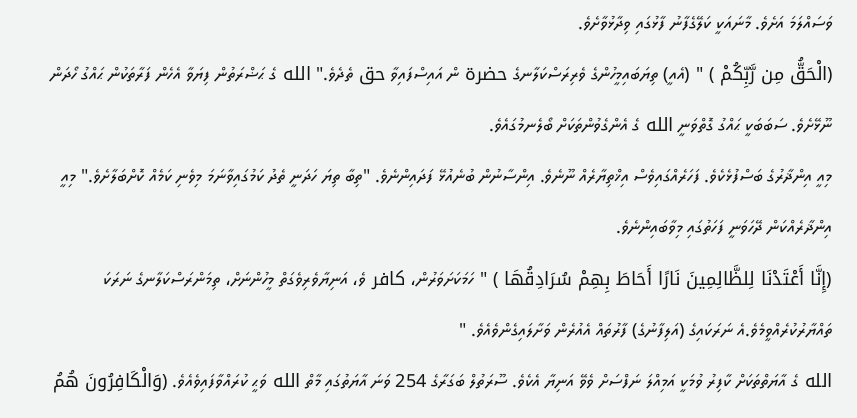ވަސައްލަމަ އަށެވެ. މާނައަކީ ކަލޭގެފާނު ފާޅުގައި ވިދާޅުވާށެވެ.
(الْحَقُّ مِن رَّبِّكُمْ ) " (އެއީ) ތިޔަބައިމީހުންގެ ވެރިރަސްކަލާނގެ حضرة ން އައިސްފައިވާ حق ތެދެވެ." الله ގެ ޙަޟްރަތުން ފިޔަވާ އެހެން ފަރާތަކުން ޙައްގު ހޯދަން ނޫޅޭށެވެ. ސަބަބަކީ ޙައްގު ގޮތްވަނީ الله ގެ އެންގެވުންތަކަށް ބޯލެނމުގައެވެ.
މިއީ އިންޛާރުގެ ބަސްފުޅެކެވެ. ފަހަރެއްގައިވެސް އިޚްތިޔާރެއް ނޫނެވެ. އިންސާނުން ބުނެއުޅޭ ފަދައިންނެވެ. "ތިބާ ތިޔަ ހަދަނީ ތެދު ކަމުގައިވާނަމަ މިވެނި ކަމެއް ކޮށްބަލާށެވެ." މިއީ އިންޛާރެއްކަން ދޭހަވަނީ ފަހަތުގައި މިވާބައިންނެވެ.
(إِنَّا أَعْتَدْنَا لِلظَّالِمِينَ نَارًا أَحَاطَ بِهِمْ سُرَادِقُهَا ) " ހަމަކަށަވަރުން، كافر ވެ، އަނިޔާވެރިވެގަތް މީހުންނަށް، ތިމަންރަސްކަލާނގެ ނަރަކަ ތައްޔާރުކުރެއްވީމެވެ.އެ ނަރަކައިގެ (އަލިފާނުގެ) ފާރުތައް އެއުރެން ވަށާލައިގެންވެއެވެ. "
الله ގެ އާޔަތްތަކަށް ކާފިރު ވުމަކީ އަމިއްލަ ނަފްސަށް ވެވޭ އަނިޔާ އެކެވެ. ސޫރަތުލް ބަގަރާގެ 254 ވަނަ އާޔަތުގައި މާތް الله ވަޙީ ކުރައްވާފައިވެއެވެ. (وَالْكَافِرُونَ هُمُ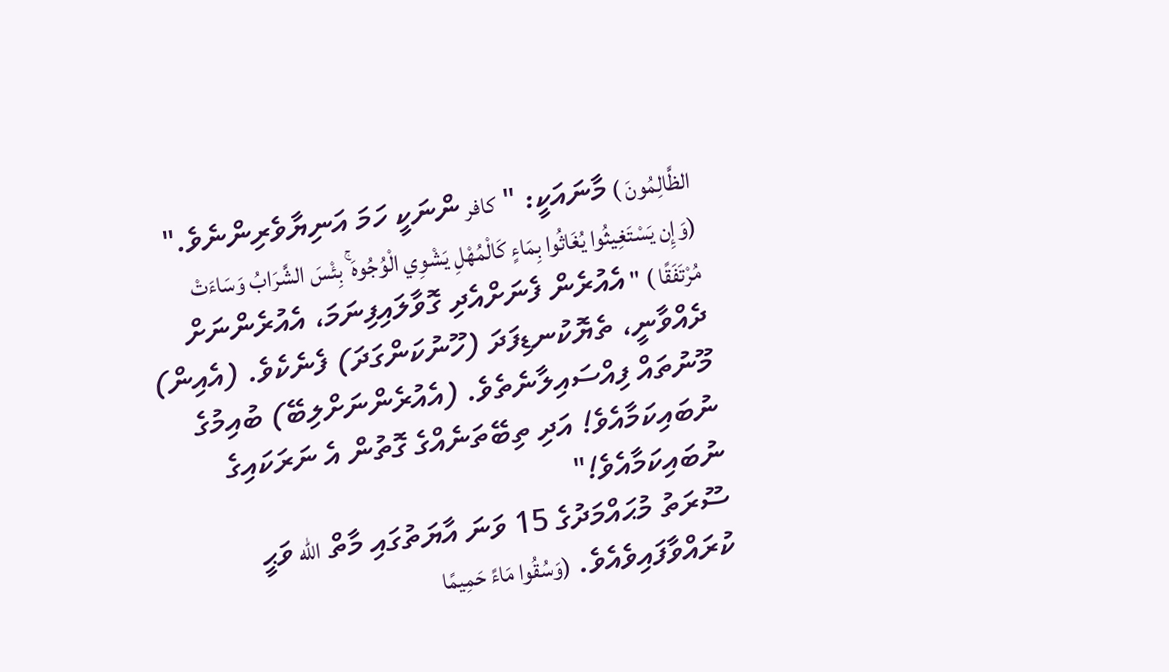الظَّالِمُونَ ) މާނައަކީ: " كافر ންނަކީ ހަމަ އަނިޔާވެރިންނެވެ."
(وَإِن يَسْتَغِيثُوا يُغَاثُوا بِمَاءٍ كَالْمُهْلِ يَشْوِي الْوُجُوهَ ۚ بِئْسَ الشَّرَابُ وَسَاءَتْ مُرْتَفَقًا ) " އެއުރެން ފެނަށްއެދި ގޮވާލައިފިނަމަ، އެއުރެންނަށް ދެއްވާނީ، ތެޔޮކުނޑިފަދަ (ހޫނުކަންގަދަ) ފެނެކެވެ. (އެއިން) މޫނުތައް ފިއްސައިލާނެތެވެ. (އެއުރެންނަށްލިބޭ) ބުއިމުގެ ނުބައިކަމާއެވެ! އަދި ތިބޭތަނެއްގެ ގޮތުން އެ ނަރަކައިގެ ނުބައިކަމާއެވެ!"
ސޫރަތު މުޙައްމަދުގެ 15 ވަނަ އާޔަތުގައި މާތް الله ވަޙީ ކުރައްވާފައިވެއެވެ. (وَسُقُوا مَاءً حَمِيمًا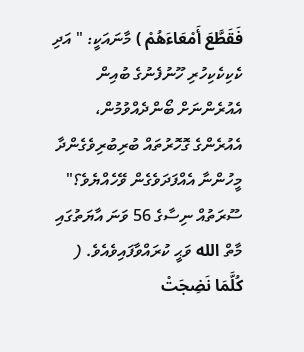فَقَطَّعَ أَمْعَاءَهُمْ ) މާނައަކީ: " އަދި ކެކިކެކިހުރި ހޫނުފެނުގެ ބުއިން އެއުރެންނަށް ބޯންދެއްވުމުން، އެއުރެންގެ ގޮހޮރުތައް ބުރިބުރިވެގެންދާ މީހުންނާ އެއްފަދަވެގެން ވޭހެއްޔެވެ؟"
ސޫރަތުއް ނިސާގެ 56 ވަނަ އާޔަތުގައި މާތް الله ވަޙީ ކުރައްވާފައިވެއެވެ. ( كُلَّمَا نَضِجَتْ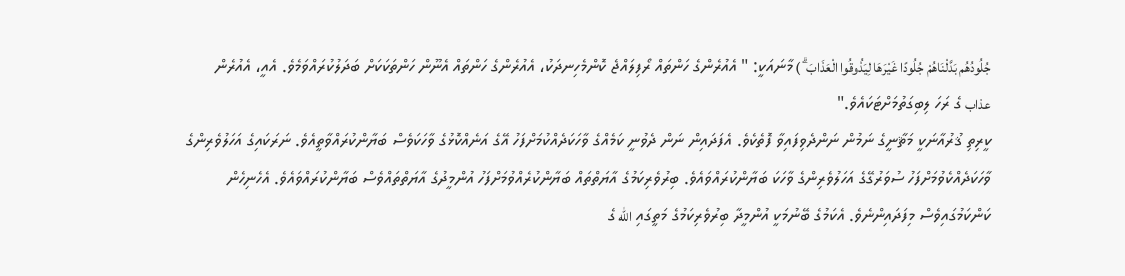جُلُودُهُم بَدَّلْنَاهُمْ جُلُودًا غَيْرَهَا لِيَذُوقُوا الْعَذَابَ ۗ ) މާނައަކީ: " އެއުރެންގެ ހަންތައް ރޯފިލައްޖެ ކޮންމެހިނދަކު، އެއުރެންގެ ހަންތައް އެނޫން ހަންތަކަކަށް ބަދަލުކުރައްވަމެވެ. އެއީ، އެއުރެން عذاب ގެ ރަހަ ލިބިގަތުމަށްޓަކައެވެ."
ކީރިތި ޤުރުއާނަކީ މަޘާނީގެ ނަމުން ނަންދެވިފައިވާ ފޮތެކެވެ. އެފަދައިން ނަން ދެވުނީ ކަމެއްގެ ވާހަކަދެއްކުމަށްފަހު އޭގެ އަނެއްކޮޅުގެ ވާހަކަވެސް ބަޔާންކުރައްވާތީއެވެ. ނަރަކައިގެ އަހަލުވެރިންގެ ވާހަކަދެއްކެވުމަށްފަހު ސުވަރުގޭގެ އަހަލުވެރިންގެ ވާހަކަ ބަޔާންކުރައްވައެވެ. ބިރުވެރިކަމުގެ އާޔަތްތައް ބަޔާންކުރެއްވުމަށްފަހު އުންމީދުގެ އާޔަތްތައްވެސް ބަޔާންކުރައްވައެވެ. އެހެނިހެން ކަންކަމުގައިވެސް މިފަދައިންނެވެ. އެކަމުގެ ބޭނުމަކީ އުންމީދާ ބިރުވެރިކަމުގެ މަތީގައި الله ގެ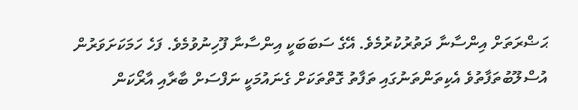ޙަޟްރަތަށް އިންސާނާ ދަތުރުކުރުމެވެ. އޭގެ ސަބަބަކީ އިންސާނާ ފޫހިނުވުމެވެ. ފަހެ ހަމަކަށަވަރުން އުސްލޫބުތަފާތުވެ އެކިތަންތަނުގައި ތަފާތު ގޮތްތަކަށް ގެނައުމަކީ ނަފްސަށް ބާރާއި އާރޯކަން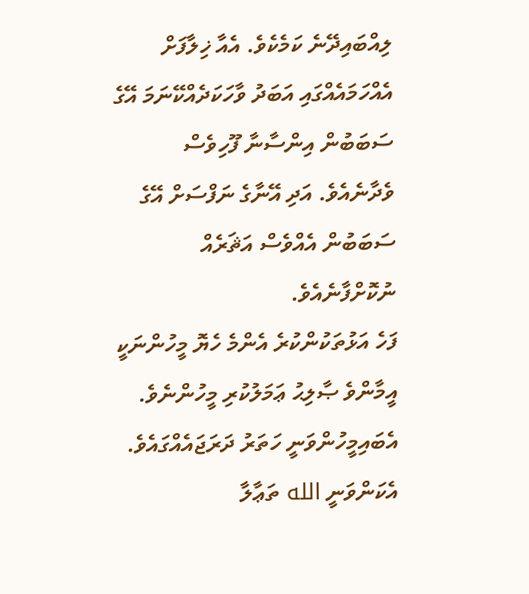ލިއްބައިދޭނެ ކަމެކެވެ. އެއާ ޚިލާފަށް އެއްހަމައެއްގައި އަބަދު ވާހަކަދެއްކޭނަމަ އޭގެ ސަބަބުން އިންސާނާ ފޫހިވެސް ވެދާނެއެވެ. އަދި އޭނާގެ ނަފްސަށް އޭގެ ސަބަބުން އެއްވެސް އަޘަރެއް ނުކޮށްފާނެއެވެ.
ފަހެ އަޅުތަކުންކުރެ އެންމެ ހެޔޮ މީހުންނަކީ އީމާންވެ ޞާލިޙު ޢަމަލުކުރި މީހުންނެވެ. އެބައިމީހުންވަނީ ހަތަރު ދަރަޖައެއްގައެވެ. އެކަންވަނީ الله ތަޢާލާ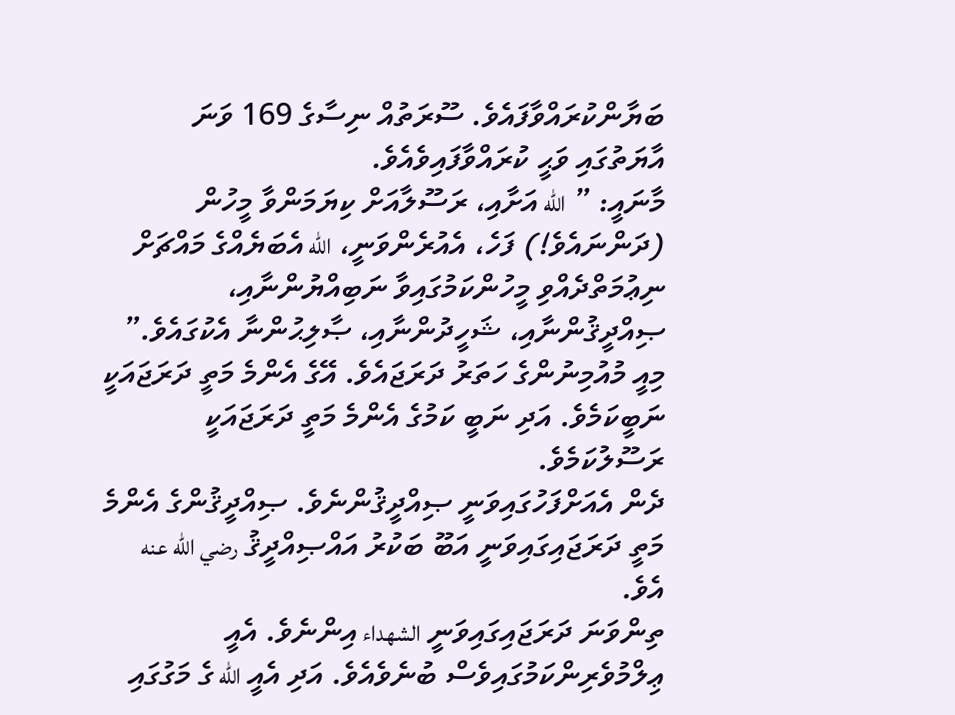ބަޔާންކުރައްވާފައެވެ. ސޫރަތުއް ނިސާގެ 169 ވަނަ އާޔަތުގައި ވަޙީ ކުރައްވާފައިވެއެވެ.
މާނައީ: ” الله އަށާއި، ރަސޫލާއަށް ކިޔަމަންވާ މީހުން (ދަންނައެވެ!) ފަހެ، އެއުރެންވަނީ، الله އެބަޔެއްގެ މައްޗަށް ނިޢުމަތްދެއްވި މީހުންކަމުގައިވާ ނަބިއްޔުންނާއި، ޞިއްދީޤުންނާއި، ޝަހީދުންނާއި، ޞާލިޙުންނާ އެކުގައެވެ.”
މިއީ މުއުމިނުންގެ ހަތަރު ދަރަޖައެވެ. އޭގެ އެންމެ މަތީ ދަރަޖައަކީ ނަބީކަމެވެ. އަދި ނަބީ ކަމުގެ އެންމެ މަތީ ދަރަޖައަކީ ރަސޫލުކަމެވެ.
ދެން އެއަށްފަހުގައިވަނީ ޞިއްދީޤުންނެވެ. ޞިއްދީޤުންގެ އެންމެ މަތީ ދަރަޖައިގައިވަނީ އަބޫ ބަކުރު އައްޞިއްދީޤު رضي الله عنه އެވެ.
ތިންވަނަ ދަރަޖައިގައިވަނީ الشهداء އިންނެވެ. އެއީ ޢިލްމުވެރިންކަމުގައިވެސް ބުނެވެއެވެ. އަދި އެއީ الله ގެ މަގުގައި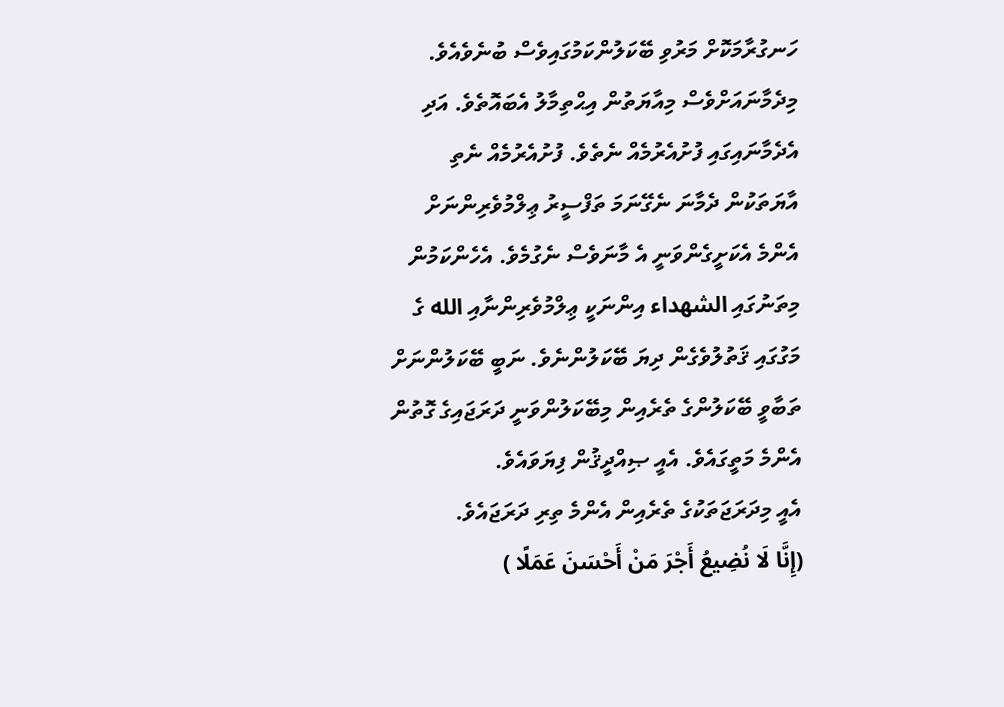ހަނގުރާމަކޮށް މަރުވި ބޭކަލުންކަމުގައިވެސް ބުނެވެއެވެ. މިދެމާނައަށްވެސް މިއާޔަތުން އިޙްތިމާލު އެބައޮތެވެ. އަދި އެދެމާނައިގައި ފުށުއެރުމެއް ނެތެވެ. ފުށުއެރުމެއް ނެތި އާޔަތަކުން ދެމާނަ ނެގޭނަމަ ތަފްސީރު ޢިލްމުވެރިންނަށް އެންމެ އެކަށީގެންވަނީ އެ މާނަވެސް ނެގުމެވެ. އެހެންކަމުން މިތަނުގައި الشهداء އިންނަކީ ޢިލްމުވެރިންނާއި الله ގެ މަގުގައި ޤަތުލުވެގެން ދިޔަ ބޭކަލުންނެވެ. ނަބީ ބޭކަލުންނަށް ތަބާވީ ބޭކަލުންގެ ތެރެއިން މިބޭކަލުންވަނީ ދަރަޖައިގެ ގޮތުން އެންމެ މަތީގައެވެ. އެއީ ޞިއްދީޤުން ފިޔަވައެވެ.
އެއީ މިދަރަޖަތަކުގެ ތެރެއިން އެންމެ ތިރި ދަރަޖައެވެ.
(إِنَّا لَا نُضِيعُ أَجْرَ مَنْ أَحْسَنَ عَمَلًا )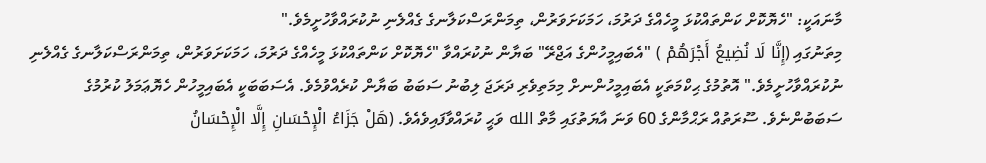މާނައަކީ: "ހެޔޮކޮށް ކަންތައްކުޅަ މީހެއްގެ ދަރުމަ، ހަމަކަށަވަރުން، ތިމަންރަސްކަލާނގެ ގެއްލެނި ނުކުރައްވާހުށީމެވެ."
މިތަނުގައި (إِنَّا لَا نُضِيعُ أَجْرَهُمْ ) "އެބައިމީހުންގެ އަޖްރޭ" ބަޔާން ނުކުރައްވާ "ހެޔޮކޮށް ކަންތައްކުޅަ މީހެއްގެ ދަރުމަ، ހަމަކަށަވަރުން، ތިމަންރަސްކަލާނގެ ގެއްލެނި ނުކުރައްވާހުށީމެވެ." އޮތުމުގެ ޙިކްމަތަކީ އެބައިމީހުންނށް މިމަތިވެރި ދަރަޖަ ލިބުނު ސަބަބު ބަޔާން ކުރެއްވުމެވެ. އެސަބަބަކީ އެބައިމީހުން ހެޔޮޢަމަލު ކުރުމުގެ ސަބަބުންނެވެ. ސޫރަތުއް ރަޙްމާންގެ 60 ވަނަ އާޔަތުގައި މާތް الله ވަޙީ ކުރައްވާފައިވެއެވެ. (هَلْ جَزَاءُ الْإِحْسَانِ إِلَّا الْإِحْسَانُ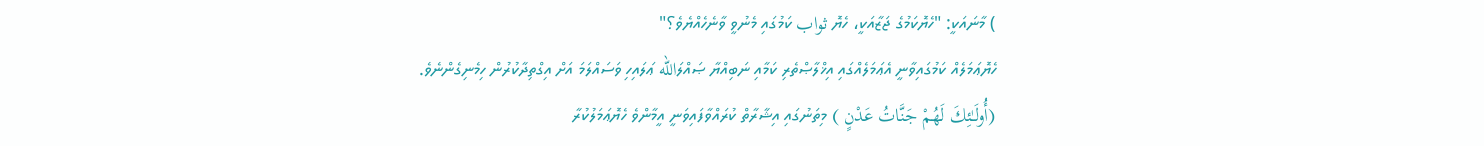) މާނައަކީ: "ހެޔޮކަމުގެ ޖަޒާއަކީ، ހެޔޮ ثواب ކަމުގައި މެނުވީ ވާނެހެއްޔެވެ؟"
ހެޔޮޢަމަލެއް ކަމުގައިވާނީ އެޢަމަލެއްގައި އިޚްލާޞްތެރި ކަމާއި ނަބިއްޔާ ޞައްލަالله ޢަލައިހި ވަސައްލަމަ އަށް އިގްތިދާކުރުން ހިމެނިގެންނެވެ.
(أُولَـٰئِكَ لَهُمْ جَنَّاتُ عَدْنٍ ) މިތަނުގައި އިޝާރާތް ކުރައްވާފައިވަނީ އީމާންވެ ހެޔޮޢަމަލުކުރާ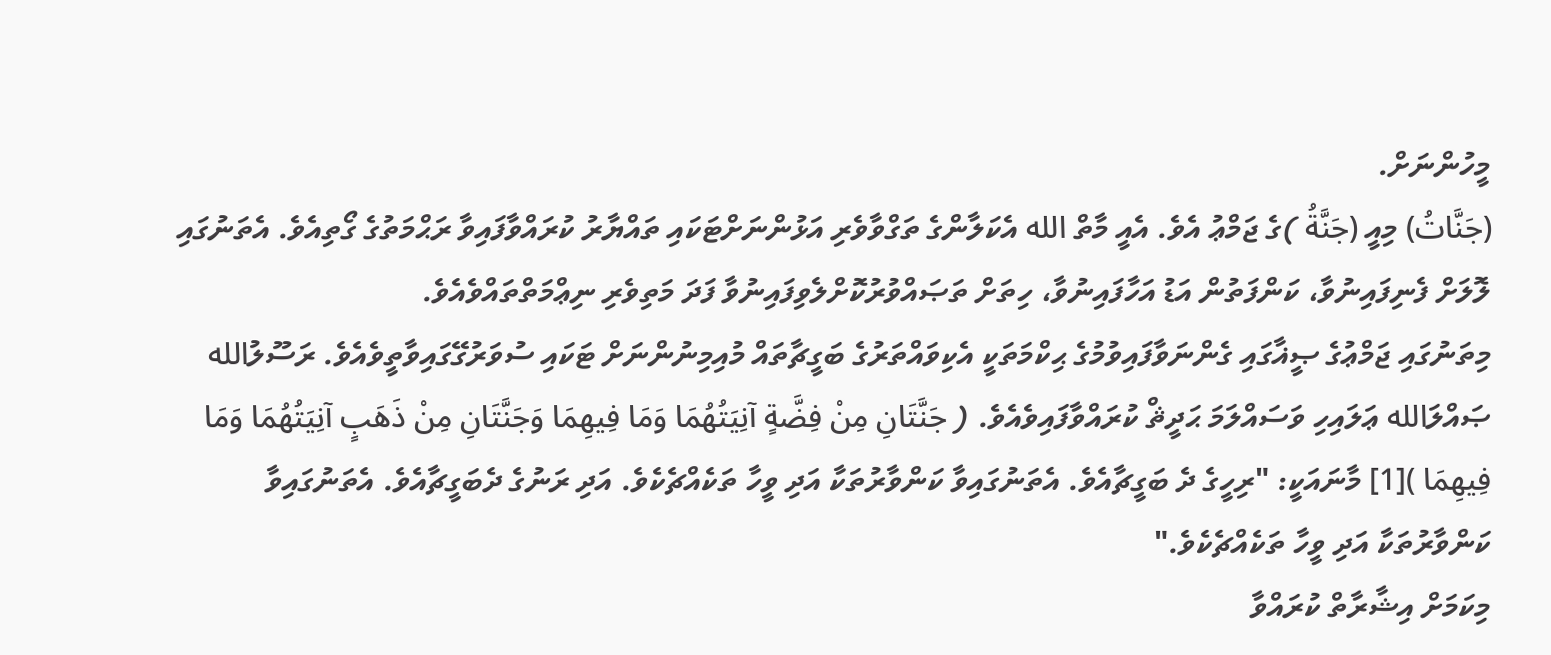މީހުންނަށް.
(جَنَّاتُ) މިއީ (جَنَّةُ )ގެ ޖަމްޢު އެވެ. އެއީ މާތް الله އެކަލާންގެ ތަގްވާވެރި އަޅުންނަށްޓަކައި ތައްޔާރު ކުރައްވާފައިވާ ރަޙްމަތުގެ ގޯތިއެވެ. އެތަނުގައި ލޮލަށް ފެނިފައިނުވާ، ކަންފަތުން އަޑު އަހާފައިނުވާ، ހިތަށް ތަޞައްވުރުކޮށްލެވިފައިނުވާ ފަދަ މަތިވެރި ނިޢްމަތްތައްވެއެވެ.
މިތަނުގައި ޖަމްޢުގެ ޞީޣާގައި ގެންނަވާފައިވުމުގެ ޙިކްމަތަކީ އެކިވައްތަރުގެ ބަގީޗާތައް މުއިމިނުންނަށް ޓަކައި ސުވަރުގޭގައިވާތީވެއެވެ. ރަސޫލުالله ޞައްލަالله ޢަލައިހި ވަސައްލަމަ ޙަދީޘް ކުރައްވާފައިވެއެވެ. ( جَنَّتَانِ مِنْ فِضَّةٍ آنِيَتُهُمَا وَمَا فِيهِمَا وَجَنَّتَانِ مِنْ ذَهَبٍ آنِيَتُهُمَا وَمَا فِيهِمَا )[1] މާނައަކީ: "ރިހީގެ ދެ ބަގީޗާއެވެ. އެތަނުގައިވާ ކަންވާރުތަކާ އަދި ވީހާ ތަކެއްޗެކެވެ. އަދި ރަނުގެ ދެބަގީޗާއެވެ. އެތަނުގައިވާ ކަންވާރުތަކާ އަދި ވީހާ ތަކެއްޗެކެވެ."
މިކަމަށް އިޝާރާތް ކުރައްވާ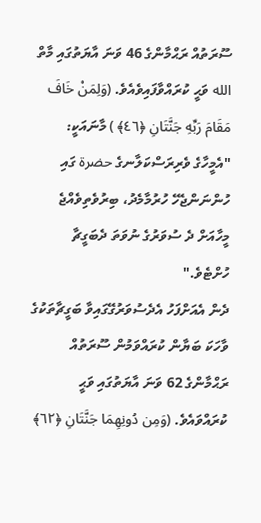ސޫރަތުއް ރަޙްމާންގެ 46 ވަނަ އާޔަތުގައި މާތް الله ވަޙީ ކުރައްވާފައިވެއެވެ. (وَلِمَنْ خَافَ مَقَامَ رَبِّهِ جَنَّتَانِ ﴿٤٦﴾ ) މާނައަކީ: "އެމީހާގެ ވެރިރަސްކަލާނގެ حضرة ގައި ހުންނަންޖެހޭ ހުރުމާމެދު، ބިރުވެތިވެއްޖެ މީހާއަށް ދެ ސުވަރުގެ ނުވަތަ ދެބަގީޗާ ހުށްޓެވެ."
ދެން އެއަށްފަހު އެދެސުވަރުގޭގައިވާ ބަގީޗާތަކުގެ ވާހަކަ ބަޔާން ކުރައްވަމުން ސޫރަތުއް ރަޙްމާންގެ 62 ވަނަ އާޔަތުގައި ވަޙީ ކުރައްވައެވެ. (وَمِن دُونِهِمَا جَنَّتَانِ ﴿٦٢﴾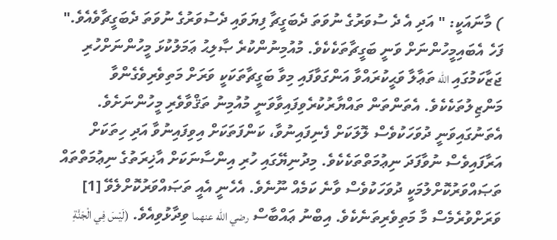) މާނައަކީ: " އަދި އެ ދެ ސުވަރުގެ ނުވަތަ ދެބަގީޗާ ފިޔަވައި ދެސުވަރުގެ ނުވަތަ ދެބަގީޗާވެއެވެ."
ފަހެ އެބައިމީހުންނަށް ވަނީ ބަގީޗާތަކެކެވެ. މުއުމިނުންކުރެ ޞާލިޙު ޢަމަލުކުޅަ މީހުންނަށްހުރި ޖަޒާކަމުގައި الله ތަޢާލާ ވަޙީކުރައްވާ އަންގަވާފައި މިވާ ބަގީޗާތަކަކީ ވަރަށް މަތިވެރިވެގެންވާ މަންޒިލުތަކެކެވެ. އެތަންތަން ތައްޔާރުކުރެވިފައިވާވަނީ މުއުމިނު ތަޤްވާވެރި މީހުންނަށެވެ. އެތަނުގައިވަނީ ދުވަހަކުވެސް ލޮލަކަށް ފެނިފައިނުވާ، ކަންފަތަކަށް އިވިފައިނުވާ އަދި ހިތަކަށް އަރާފައިވެސް ނުވާފަދަ ނިޢުމަތްތަކެކެވެ. މިދުނިޔޭގައި ހުރި އިންސާނަކަށް އާޚިރަތުގެ ނިޢުމަތްތައް ތަޞައްވަރުކޮށްލުމަކީ ދުވަހަކުވެސް ވާނެ ކަމެއް ނޫނެވެ. އެހެނީ އެއީ ތަޞައްވަރުކޮށްލެވޭ [1] ވަރަށްވުރެމެސް މާ މަތިވެރިތަނެކެވެ. އިބްނު ޢައްބާސް رضي الله عنهما ވިދާޅުވިއެވެ. (لَيْسَ فِي الْجَنَّةِ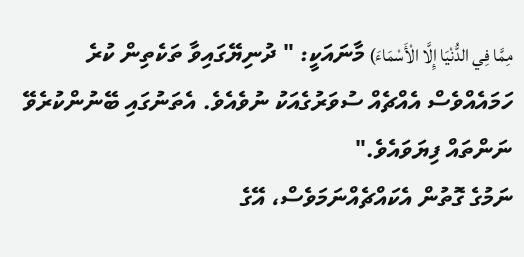مِمَّا فِي الدُّنْيَا إِلَّا الْأَسْمَاءَ) މާނައަކީ: " ދުނިޔޭގައިވާ ތަކެތިން ކުރެ ހަމައެއްވެސް އެއްޗެއް ސުވަރުގެއަކު ނުވެއެވެ. އެތަނުގައި ބޭނުންކުރެވޭ ނަންތައް ފިޔަވައެވެ."
ނަމުގެ ގޮތުން އެކައްޗެއްނަމަވެސް، އޭގެ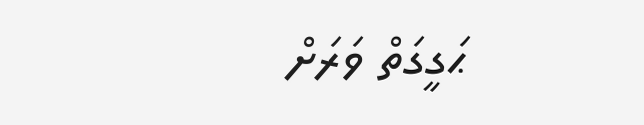ޙަގީގަތް ވަރަށް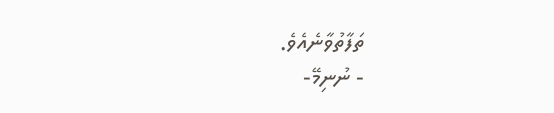ތަފާތުވާނެއެވެ.
- ނުނިމޭ-